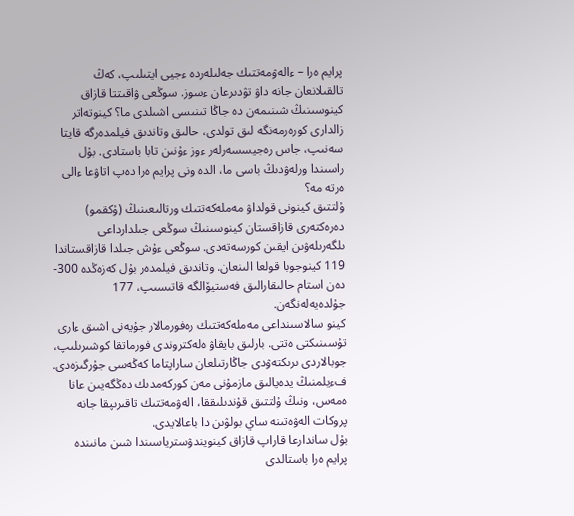پرايم ەرا – ءالەۋمەتتىك جەلىلەردە ءجيى ايتىلىپ، كەڭ تالقىلانعان جانە داۋ تۋدىرعان ءسوز. سوڭعى ۋاقىتتا قازاق كينوسىنىڭ شىنىمەن دە جاڭا تىنىسى اشىلدى ما؟ كينوتەاتر زالدارى كورەرمەنگە لىق تولدى، حالىق وتاندىق فيلمدەرگە قايتا سەنىپ، جاس رەجيسسەرلەر ءوز ءۇنىن تابا باستادى. بۇل راسىندا ورلەۋدىڭ باسى ما، الدە ونى پرايم ەرا دەپ اتاۋعا ءالى ەرتە مە؟
ۇلتتىق كينونى قولداۋ مەملەكەتتىك ورتالىعىنىڭ (ۇكقمو) دەرەكتەرى قازاقستان كينوسىنىڭ سوڭعى جىلدارداعى ىلگەرىلەۋىن ايقىن كورسەتەدى. سوڭعى ءۇش جىلدا قازاقستاندا 119 كينوجوبا قولعا الىنعان. وتاندىق فيلمدەر بۇل كەزەڭدە 300-دەن استام حالىقارالىق فەستيۆالگە قاتىسىپ، 177 جۇلدەيەلەنگەن.
كينو سالاسىنداعى مەملەكەتتىك رەفورمالار جۇيەنى اشىق ءارى تۇسىنىكتى ەتتى. بارلىق بايقاۋ ەلەكتروندى فورماتقا كوشىرىلىپ، جوبالاردى ىرىكتەۋدى جاڭارتىلعان ساراپتاما كەڭەسى جۇرگىزەدى. فءيلمنىڭ يدەيالىق مازمۇنى مەن كوركەمدىك دەڭگەيىن عانا ەمەس، ونىڭ ۇلتتىق قۇندىلىققا، الەۋمەتتىك تاقىرىپقا جانە پروكات الەۋەتىنە ساي بولۋىن دا باعالايدى.
بۇل ساندارعا قاراپ قازاق كينويندۋسترياسىندا شىن مانىندە پرايم ەرا باستالدى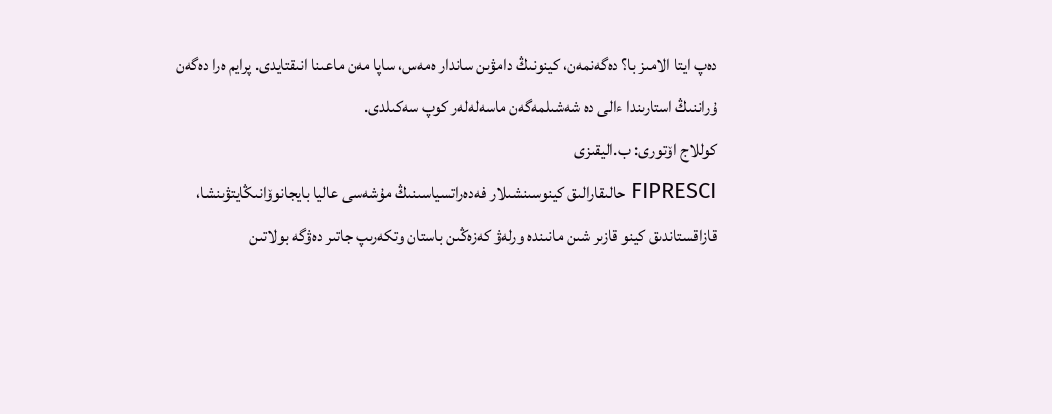دەپ ايتا الامىز با؟ دەگەنمەن، كينونىڭ دامۋىن ساندار ەمەس، ساپا مەن ماعىنا انىقتايدى. پرايم ەرا دەگەن ۇراننىڭ استارىندا ءالى دە شەشىلمەگەن ماسەلەلەر كوپ سەكىلدى.
كوللاج اۆتورى: ب.اليقىزى
FIPRESCI حالىقارالىق كينوسىنشىلار فەدەراتسياسىنىڭ مۇشەسى عاليا بايجانوۆانىڭايتۋىنشا، قازاقستاندىق كينو قازىر شىن مانىندە ورلەۋ كەزەڭىن باستان وتكەرىپ جاتىر دەۋگە بولاتىن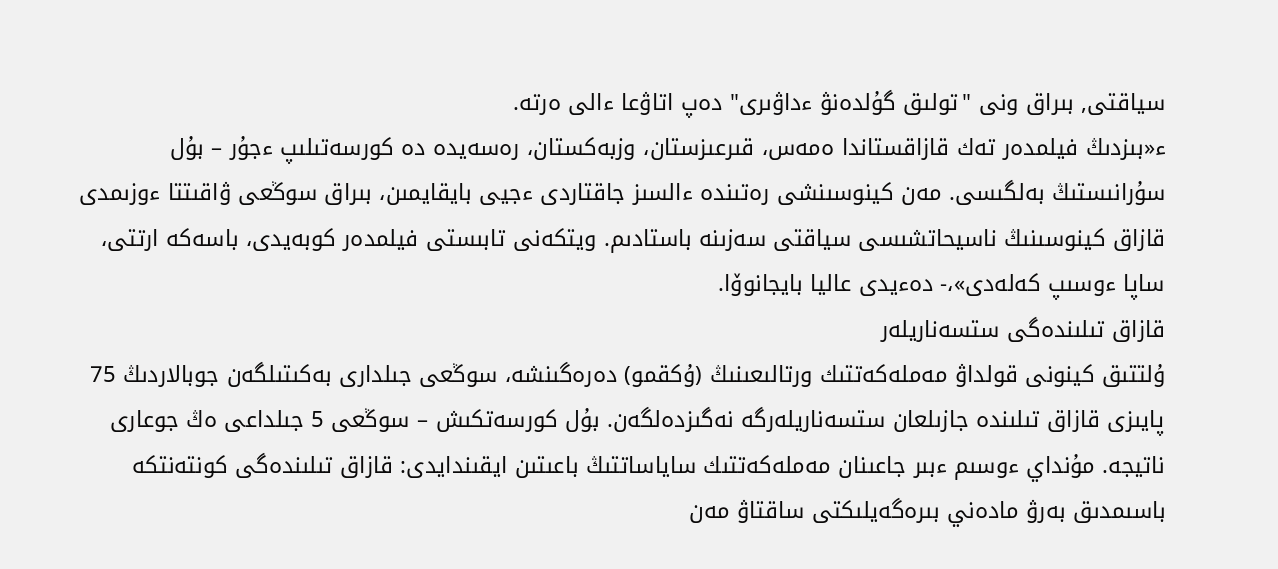سياقتى, بىراق ونى "تولىق گۇلدەنۋ ءداۋىرى" دەپ اتاۋعا ءالى ەرتە.
ء«بىزدىڭ فيلمدەر تەك قازاقستاندا ەمەس، قىرعىزستان، وزبەكستان، رەسەيدە دە كورسەتىلىپ ءجۇر – بۇل سۇرانىستىڭ بەلگىسى. مەن كينوسىنشى رەتىندە ءالسىز جاقتاردى ءجيى بايقايمىن، بىراق سوڭعى ۋاقىتتا ءوزىمدى قازاق كينوسىنىڭ ناسيحاتشىسى سياقتى سەزىنە باستادىم. ويتكەنى تابىستى فيلمدەر كوبەيدى، باسەكە ارتتى، ساپا ءوسىپ كەلەدى»،- دەءيدى عاليا بايجانوۆا.
قازاق تىلىندەگى ستسەناريلەر
ۇلتتىق كينونى قولداۋ مەملەكەتتىك ورتالىعىنىڭ (ۇكقمو) دەرەگىنشە، سوڭعى جىلدارى بەكىتىلگەن جوبالاردىڭ 75 پايىزى قازاق تىلىندە جازىلعان ستسەناريلەرگە نەگىزدەلگەن. بۇل كورسەتكىش – سوڭعى 5 جىلداعى ەڭ جوعارى ناتيجە. مۇنداي ءوسىم ءبىر جاعىنان مەملەكەتتىك ساياساتتىڭ باعىتىن ايقىندايدى: قازاق تىلىندەگى كونتەنتكە باسىمدىق بەرۋ مادەني بىرەگەيلىكتى ساقتاۋ مەن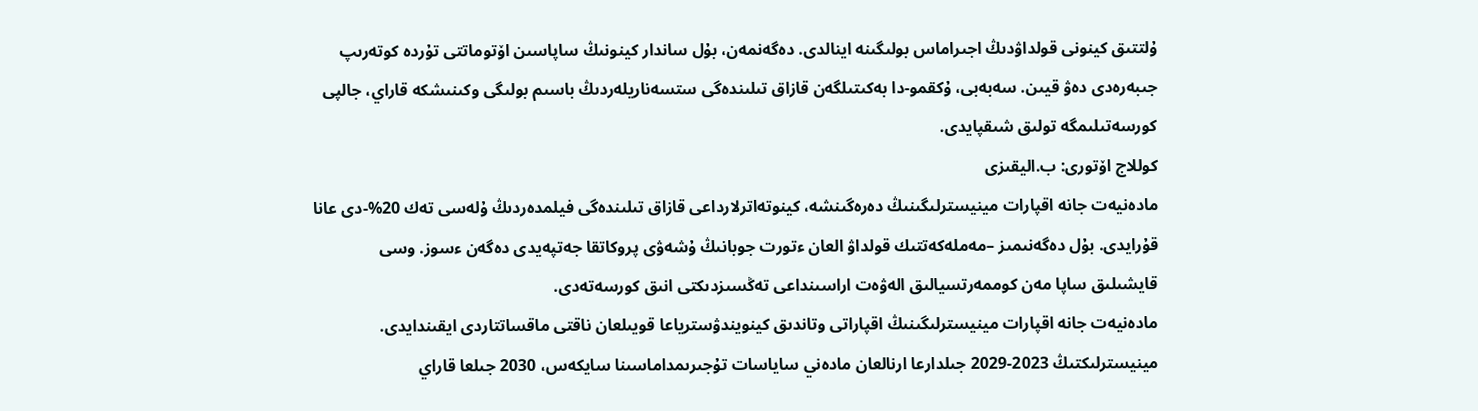ۇلتتىق كينونى قولداۋدىڭ اجىراماس بولىگىنە اينالدى. دەگەنمەن، بۇل ساندار كينونىڭ ساپاسىن اۆتوماتتى تۇردە كوتەرىپ جىبەرەدى دەۋ قيىن. سەبەبى، ۇكقمو-دا بەكىتىلگەن قازاق تىلىندەگى ستسەناريلەردىڭ باسىم بولىگى وكىنىشكە قاراي، جالپى كورسەتىلىمگە تولىق شىقپايدى.
كوللاج اۆتورى: ب.اليقىزى
مادەنيەت جانە اقپارات مينيسترلىگىنىڭ دەرەگىنشە، كينوتەاترلارداعى قازاق تىلىندەگى فيلمدەردىڭ ۇلەسى تەك 20%-دى عانا قۇرايدى. بۇل دەگەنىمىز –مەملەكەتتىك قولداۋ العان ءتورت جوبانىڭ ۇشەۋى پروكاتقا جەتپەيدى دەگەن ءسوز. وسى قايشىلىق ساپا مەن كوممەرتسيالىق الەۋەت اراسىنداعى تەڭسىزدىكتى انىق كورسەتەدى.
مادەنيەت جانە اقپارات مينيسترلىگىنىڭ اقپاراتى وتاندىق كينويندۋسترياعا قويىلعان ناقتى ماقساتتاردى ايقىندايدى. مينيسترلىكتىڭ 2023-2029 جىلدارعا ارنالعان مادەني ساياسات تۇجىرىمداماسىنا سايكەس، 2030 جىلعا قاراي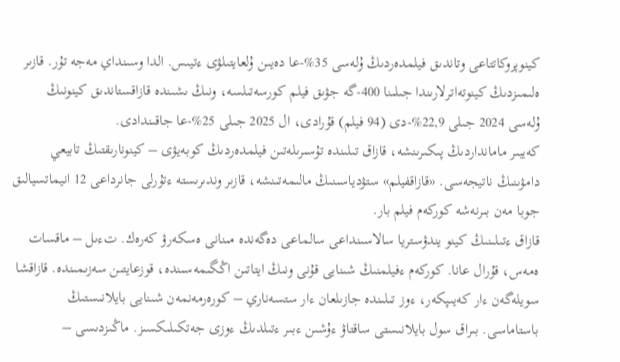كينوپروكاتتاعى وتاندىق فيلمدەردىڭ ۇلەسى 35%-عا دەيىن ۇلعايتىلۋى ءتيىس. الدا وسىنداي مەجە تۇر. قازىر ەلىمىزدىڭ كينوتەاترلارىندا جىلىنا 400-گە جۋىق فيلم كورسەتىلسە، ونىڭ ىشىندە قازاقستاندىق كينونىڭ ۇلەسى 2024 جىلى 22,9%-دى (94 فيلم) قۇرادى، ال 2025 جىلى 25%-عا جاقىندادى.
كەيبىر مامانداردىڭ پىكىرىنشە، قازاق تىلىندە تۇسىرىلەتىن فيلمدەردىڭ كوبەيۋى – كينونارىقتىڭ تابيعي دامۋىنىڭ ناتيجەسى. «قازاقفيلم» ستۋدياسىنىڭ مالىمەتىنشە، قازىر وندىرىستە ءتۇرلى جانرداعى 12 انيماتسيالىق جوبا مەن بىرنەشە كوركەم فيلم بار.
قازاق ءتىلىنىڭ كينو يندۋستريا سالاسىنداعى سالماعى دەگەندە مىنانى ەسكەرۋ كەرەك. تءىل – ماقسات ەمەس، قۇرال عانا. كوركەم ءفيلمنىڭ شىنايى قۇنى ونىڭ ايتاتىن اڭگىمەسىندە، قوزعايتىن سەزىمىندە. قازاقشا سويلەگەن ءار كەيىپكەر، ءوز تىلىندە جازىلعان ءار ستسەناري – كورەرمەنمەن شىنايى بايلانىستىڭ باستاماسى. بىراق سول بايلانىستى ساقتاۋ ءۇشىن ءبىر ءتىلدىڭ ءوزى جەتكىلىكسىز. ماڭىزدىسى –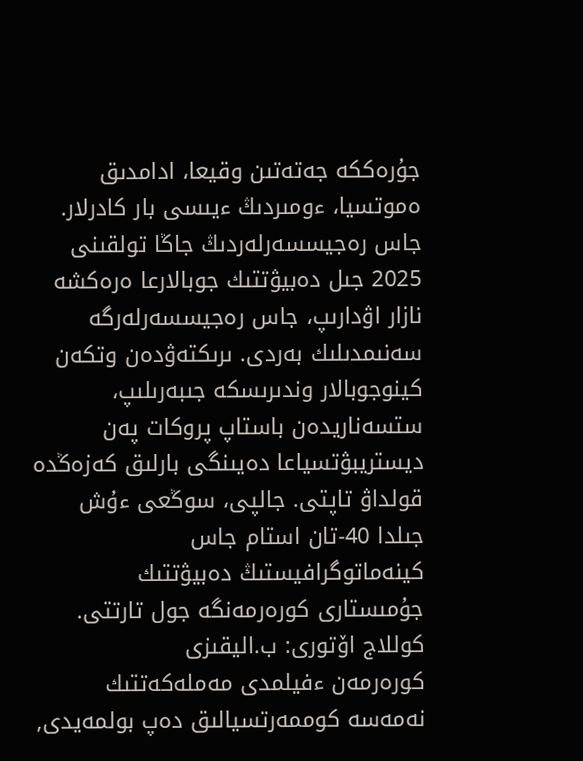جۇرەككە جەتەتىن وقيعا، ادامدىق ەموتسيا، ءومىردىڭ ءيىسى بار كادرلار.
جاس رەجيسسەرلەردىڭ جاڭا تولقىنى
2025 جىل دەبيۋتتىك جوبالارعا ەرەكشە نازار اۋدارىپ، جاس رەجيسسەرلەرگە سەنىمدىلىك بەردى. ىرىكتەۋدەن وتكەن كينوجوبالار وندىرىسكە جىبەرىلىپ، ستسەناريدەن باستاپ پروكات پەن ديستريبۋتسياعا دەيىنگى بارلىق كەزەڭدە قولداۋ تاپتى. جالپى، سوڭعى ءۇش جىلدا 40-تان استام جاس كينەماتوگرافيستىڭ دەبيۋتتىك جۇمىستارى كورەرمەنگە جول تارتتى.
كوللاج اۆتورى: ب.اليقىزى
كورەرمەن ءفيلمدى مەملەكەتتىك نەمەسە كوممەرتسيالىق دەپ بولمەيدى,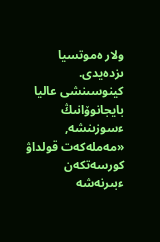ولار ەموتسيا ىزدەيدى. كينوسىنشى عاليا بايجانوۆانىڭ ءسوزىنشە, «مەملەكەت قولداۋ كورسەتكەن ءبىرنەشە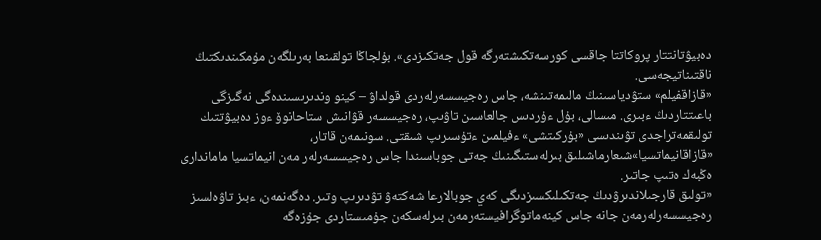دەبيۋتانتتار پروكاتتا جاقسى كورسەتكىشتەرگە قول جەتكىزدى». بۇلجاڭا تولقىنعا بەرىلگەن مۇمكىندىكتىڭ ناقتىناتيجەسى.
«قازاقفيلم» ستۋدياسىنىڭ مالىمەتىنشە، جاس رەجيسسەرلەردى قولداۋ – كينو وندىرىسىندەگى نەگىزگى باعىتتاردىڭ ءبىرى. مىسالى، بۇل ءۇردىس جالعاسىن تاۋىپ، رەجيسسەر قۋانىش ستاحانوۆ ءوز دەبيۋتتىك تولىقمەتراجدى تۋىندىسى «بۇركىتشى» ءفيلمىن ءتۇسىرىپ شىقتى. سونىمەن قاتار، «قازاقانيماتسيا»شىعارماشىلىق بىرلەستىگىنىڭ جەتى جوباسىندا جاس رەجيسسەرلەر مەن انيماتسيا ماماندارى ەڭبەك ەتىپ جاتىر.
«تولىق قارجىلاندىرۋدىڭ جەتكىلىكسىزدىگى كەي جوبالارعا شەكتەۋ تۋدىرىپ وتىر. دەگەنمەن، ءبىز تاۋەلسىز رەجيسسەرلەرمەن جانە جاس كينەماتوگرافيستەرمەن بىرلەسكەن جۇمىستاردى جۇزەگە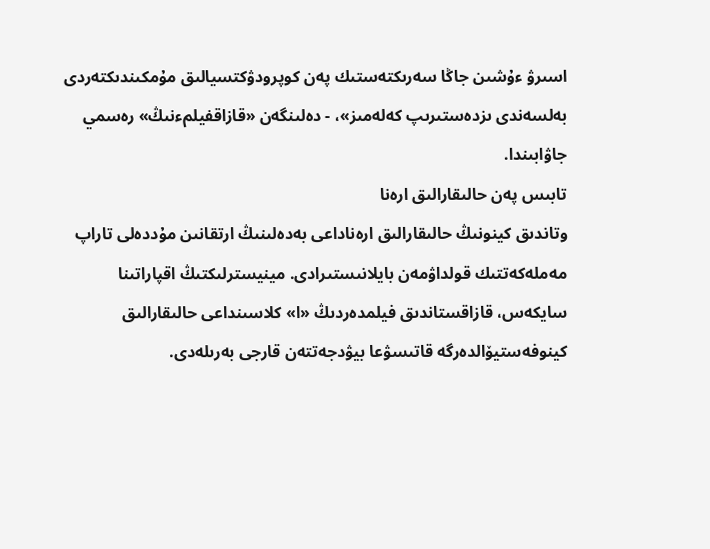اسىرۋ ءۇشىن جاڭا سەرىكتەستىك پەن كوپرودۋكتسيالىق مۇمكىندىكتەردى بەلسەندى ىزدەستىرىپ كەلەمىز»، - دەلىنگەن «قازاقفيلمءنىڭ» رەسمي جاۋابىندا.
تابىس پەن حالىقارالىق ارەنا
وتاندىق كينونىڭ حالىقارالىق ارەناداعى بەدەلىنىڭ ارتقانىن مۇددەلى تاراپ مەملەكەتتىك قولداۋمەن بايلانىستىرادى. مينيسترلىكتىڭ اقپاراتىنا سايكەس، قازاقستاندىق فيلمدەردىڭ «ا» كلاسىنداعى حالىقارالىق كينوفەستيۆالدەرگە قاتىسۋعا بيۋدجەتتەن قارجى بەرىلەدى.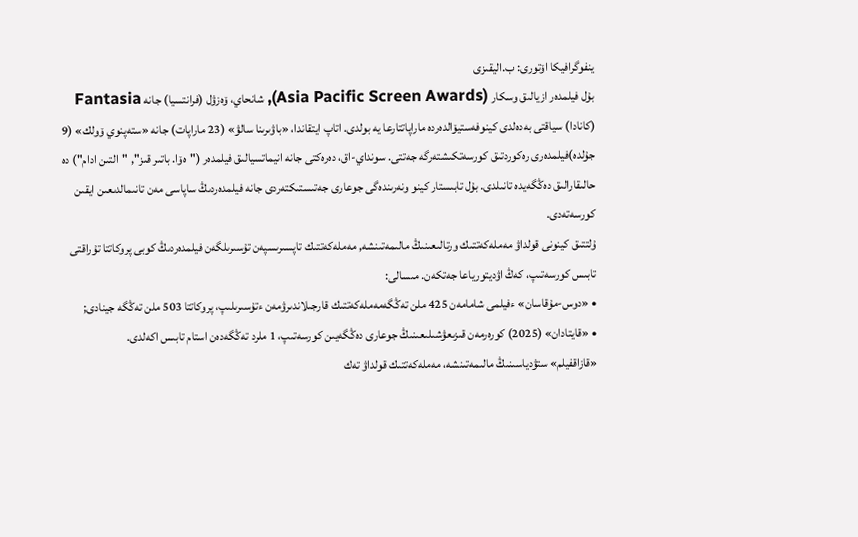ينفوگرافيكا اۆتورى: ب.اليقىزى
بۇل فيلمدەر ازيالىق وسكار (Asia Pacific Screen Awards), شانحاي، ۆەزۋل (فرانتسيا) جانە Fantasia (كانادا) سياقتى بەدەلدى كينوفەستيۆالدەردە ماراپاتتارعا يە بولدى. اتاپ ايتقاندا، «باۋىرىنا سالۋ» (23 ماراپات) جانە «ستەپنوي ۆولك» (9 جۇلدە)فيلمدەرى رەكوردتىق كورسەتكىشتەرگە جەتتى. سونداي-اق، دەرەكتى جانە انيماتسيالىق فيلمدەر ("ەۆا. باتىر قىز", "التىن ادام") دە حالىقارالىق دەڭگەيدە تانىلدى. بۇل تابىستار كينو ونەرىندەگى جوعارى جەتىستىكتەردى جانە فيلمدەردىڭ ساپاسى مەن تانىمالدىعىن ايقىن كورسەتەدى.
ۇلتتىق كينونى قولداۋ مەملەكەتتىك ورتالىعىنىڭ مالىمەتىنشە, مەملەكەتتىك تاپسىرىسپەن تۇسىرىلگەن فيلمدەردىڭ كوبى پروكاتتا تۇراقتى تابىس كورسەتىپ، كەڭ اۋديتورياعا جەتكەن. مىسالى:
• «دوس-مۇقاسان» ءفيلمى شامامەن 425 ملن تەڭگەمەملەكەتتىك قارجىلاندىرۋمەن ءتۇسىرىلىپ، پروكاتتا 503 ملن تەڭگە جينادى;
• «قايتادان» (2025) كورەرمەن قىزىعۋشىلىعىنىڭ جوعارى دەڭگەيىن كورسەتىپ، 1 ملرد تەڭگەدەن استام تابىس اكەلدى.
«قازاقفيلم» ستۋدياسىنىڭ مالىمەتىنشە، مەملەكەتتىك قولداۋ تەك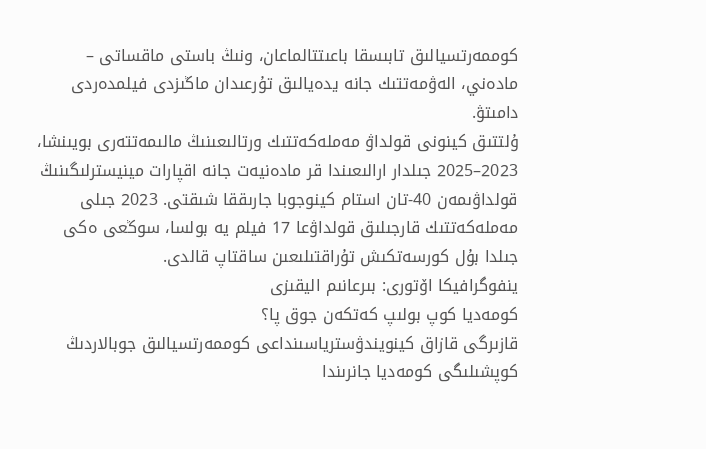كوممەرتسيالىق تابىسقا باعىتتالماعان، ونىڭ باستى ماقساتى – مادەني، الەۋمەتتىك جانە يدەيالىق تۇرعىدان ماڭىزدى فيلمدەردى دامىتۋ.
ۇلتتىق كينونى قولداۋ مەملەكەتتىك ورتالىعىنىڭ مالىمەتتەرى بويىنشا، 2023–2025 جىلدار ارالىعىندا قر مادەنيەت جانە اقپارات مينيسترلىگىنىڭ قولداۋىمەن 40-تان استام كينوجوبا جارىققا شىقتى. 2023 جىلى مەملەكەتتىك قارجىلىق قولداۋعا 17 فيلم يە بولسا، سوڭعى ەكى جىلدا بۇل كورسەتكىش تۇراقتىلىعىن ساقتاپ قالدى.
ينفوگرافيكا اۆتورى: بىرعانىم اليقىزى
كومەديا كوپ بولىپ كەتكەن جوق پا؟
قازىرگى قازاق كينويندۋسترياسىنداعى كوممەرتسيالىق جوبالاردىڭ كوپشىلىگى كومەديا جانرىندا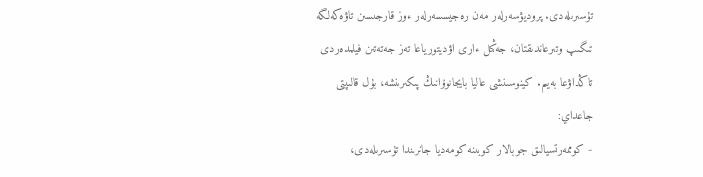تۇسىرىلەدى. پروديۋسەرلەر مەن رەجيسسەرلەر ءوز قارجىسىن تاۋەكەلگە تىگىپ وتىرعاندىقتان، جەڭىل ءارى اۋديتورياعا تەز جەتەتىن فيلمدەردى تاڭداۋعا بەيىم. كينوسىنشى عاليا بايجانوۆانىڭ پىكىرىنشە، بۇل قالىپتى جاعداي:
- كوممەرتسيالىق جوبالار كوبىنە كومەديا جانرىندا تۇسىرىلەدى،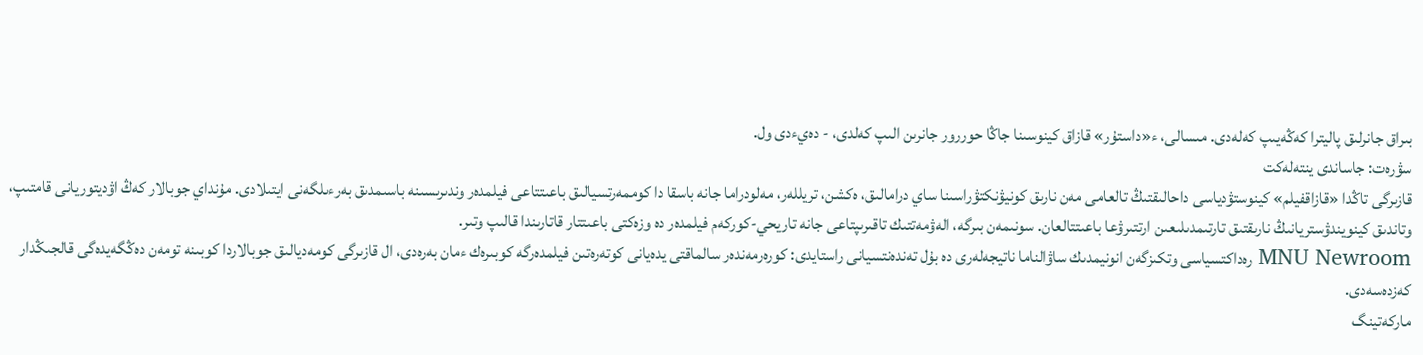بىراق جانرلىق پاليترا كەڭەيىپ كەلەدى. مىسالى، ء«داستۇر» قازاق كينوسىنا جاڭا حوررور جانرىن الىپ كەلدى، - دەيءدى ول.
سۋرەت: جاساندى ينتەلەكت
قازىرگى تاڭدا «قازاقفيلم» كينوستۋدياسى داحالىقتىڭ تالعامى مەن نارىق كونيۋنكتۋراسىنا ساي درامالىق، ەكشن، تريللەر، مەلودراما جانە باسقا دا كوممەرتسيالىق باعىتتاعى فيلمدەر وندىرىسىنە باسىمدىق بەرءىلگەنى ايتىلادى. مۇنداي جوبالار كەڭ اۋديتوريانى قامتىپ، وتاندىق كينويندۋستريانىڭ نارىقتىق تارتىمدىلىعىن ارتتىرۋعا باعىتتالعان. سونىمەن بىرگە، الەۋمەتتىك تاقىرىپتاعى جانە تاريحي-كوركەم فيلمدەر دە وزەكتى باعىتتار قاتارىندا قالىپ وتىر.
MNU Newroom رەداكتسياسى وتكىزگەن انونيمدىك ساۋالناما ناتيجەلەرى دە بۇل تەندەنتسيانى راستايدى: كورەرمەندەر سالماقتى يدەيانى كوتەرەتىن فيلمدەرگە كوبىرەك ءمان بەرەدى، ال قازىرگى كومەديالىق جوبالاردا كوبىنە تومەن دەڭگەيدەگى قالجىڭدار كەزدەسەدى.
ماركەتينگ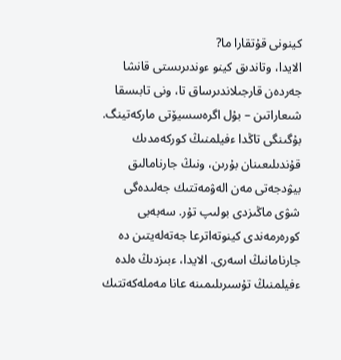كينونى قۇتقارا ما?
الايدا، وتاندىق كينو ءوندىرىستى قانشا جەردەن قارجىلاندىرساق تا، ونى تابىسقا شىعاراتىن – بۇل اگرەسسيۆتى ماركەتينگ. بۇگىنگى تاڭدا ءفيلمنىڭ كوركەمدىك قۇندىلىعىنان بۇرىن، ونىڭ جارنامالىق بيۋدجەتى مەن الەۋمەتتىك جەلىدەگى شۋى ماڭىزدى بولىپ تۇر. سەبەبى كورەرمەندى كينوتەاترعا جەتەلەيتىن دە جارنامانىڭ اسەرى. الايدا، ءبىزدىڭ ەلدە ءفيلمنىڭ تۇسىرىلىمىنە عانا مەملەكەتتىك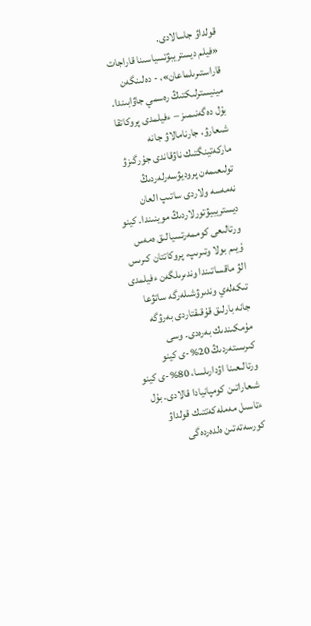قولداۋ جاسالادى.
«فيلم ديستريبۋتسياسىنا قاراجات قاراستىرىلماعان»، - دەلىنگەن مينيسترلىكتىڭ رەسمي جاۋابىندا.
بۇل دەگەنىمىز – ءفيلمدى پروكاتقا شىعارۋ، جارنامالاۋ جانە ماركەتينگتىك ناۋقاندى جۇرگىزۋ تولىعىمەن پروديۋسەرلەردىڭ نەمەسە ولاردى ساتىپ العان ديستريبيۋتورلاردىڭ موينىندا. كينو ورتالىعى كوممەرتسيالىق ەمەس ۇيىم بولا وتىرىپ، پروكاتتان كىرىس الۋ ماقساتىندا وندىرىلگەن ءفيلمدى تىكەلەي وندىرۋشىلەرگە ساتۋعا جانە بارلىق قۇقىقتاردى بەرۋگە مۇمكىندىك بەرەدى. وسى كىرىستەردىڭ 20%-ى كينو ورتالىعىنا اۋدارىلسا، 80%-ى كينو شىعاراتىن كومپانيادا قالادى. بۇل ءتاسىل مەملەكەتتىك قولداۋ كورسەتەتىن ەلدەردەگى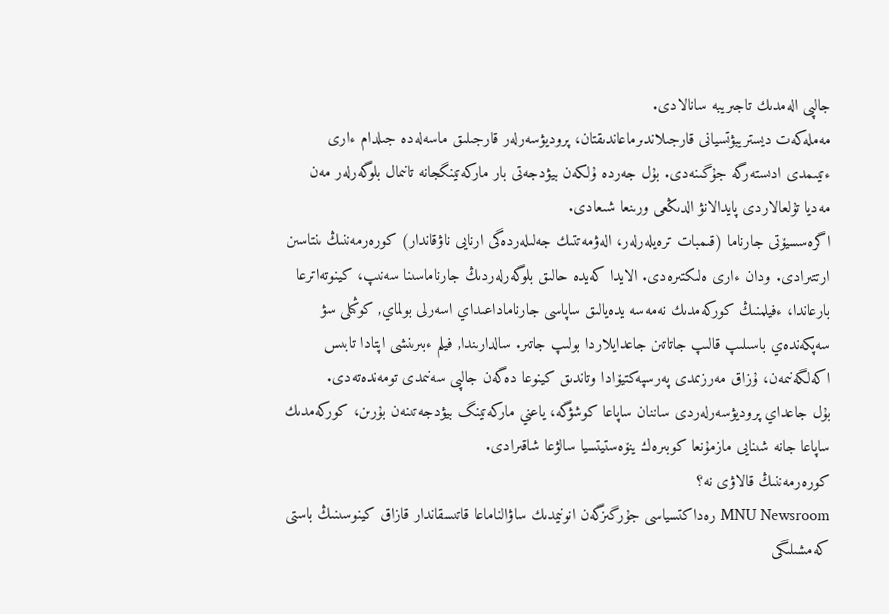جالپى الەمدىك تاجىريبە سانالادى.
مەملەكەت ديستريبۋتسيانى قارجىلاندىرماعاندىقتان، پروديۋسەرلەر قارجىلىق ماسەلەدە جىلدام ءارى ءتيىمدى ادىستەرگە جۇگىنەدى. بۇل جەردە ۇلكەن بيۋدجەتى بار ماركەتينگجانە تانىمال بلوگەرلەر مەن مەديا تۇلعالاردى پايدالانۋ الدىڭعى ورىنعا شىعادى.
اگرەسسيۆتى جارناما (قىمبات ترەيلەرلەر، الەۋمەتتىك جەلىلەردەگى ارنايى ناۋقاندار) كورەرمەننىڭ ىنتاسىن ارتتىرادى. ودان ءارى ەلىكتىرەدى. الايدا كەيدە حالىق بلوگەرلەردىڭ جارناماسىنا سەنىپ، كينوتەاترعا بارعاندا، ءفيلمنىڭ كوركەمدىك نەمەسە يدەيالىق ساپاسى جارناماداعىداي اسەرلى بولماي, كوڭىلى سۋ سەپكەندەي باسىلىپ قالىپ جاتاتىن جاعدايلاردا بولىپ جاتىر. سالدارىندا, فيلم ءبىرىنشى اپتادا تابىس اكەلگەنىمەن، ۇزاق مەرزىمدى پەرسپەكتيۆادا وتاندىق كينوعا دەگەن جالپى سەنىمدى تومەندەتەدى.
بۇل جاعداي پروديۋسەرلەردى ساننان ساپاعا كوشۋگە، ياعني ماركەتينگ بيۋدجەتىنەن بۇرىن، كوركەمدىك ساپاعا جانە شىنايى مازمۇنعا كوبىرەك ينۆەستيتسيا سالۋعا شاقىرادى.
كورەرمەننىڭ قالاۋى نە؟
MNU Newsroom رەداكتسياسى جۇرگىزگەن انونيمدىك ساۋالناماعا قاتىسقاندار قازاق كينوسىنىڭ باستى كەمشىلىگى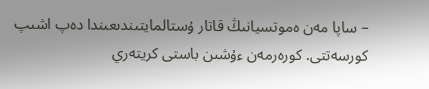– ساپا مەن ەموتسيانىڭ قاتار ۇستالمايتىندىعىندا دەپ اشىپ كورسەتتى. كورەرمەن ءۇشىن باستى كريتەري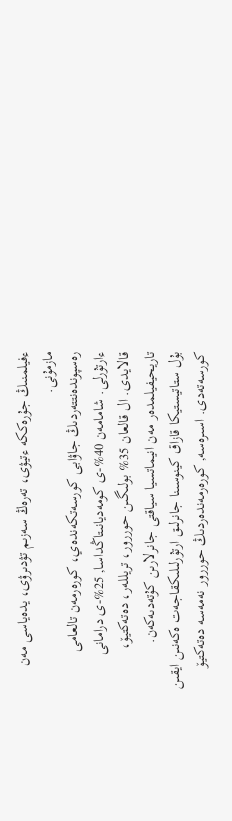ءفيلمنىڭ جۇرەككە ءتيۋى، تەرەڭ سەزىم تۋدىرۋى، يدەياسى مەن مازمۇنى.
رەسپوندەنتتەردىڭ جاۋابى كورسەتكەندەي، كورەرمەن تالعامى ءارتۇرلى. شامامەن 40%-ى كومەديانىتاڭداسا, 25%-ى درامانى قالايدى. ال قالعان 35% بولىگىن حوررور، تريللەر، دەتەكتيۆ، تاريحيفيلمدەر مەن انيماتسيا سياقتى جانرلارىن كۇتەدىەكەن.
بۇل ستاتيستيكا قازاق كينوسىنا جانرلىق ارتۇرلىلىكقاجەت ەكەنىن ايقىن كورسەتەدى. اسىرەسە, كورەرمەندەردىڭ حوررور نەمەسە دەتەكتيۆ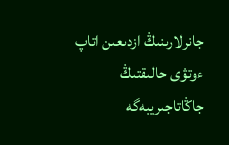جانرلارىنىڭ ازدىعىن اتاپ ءوتۋى حالىقتىڭ جاڭاتاجىريبەگە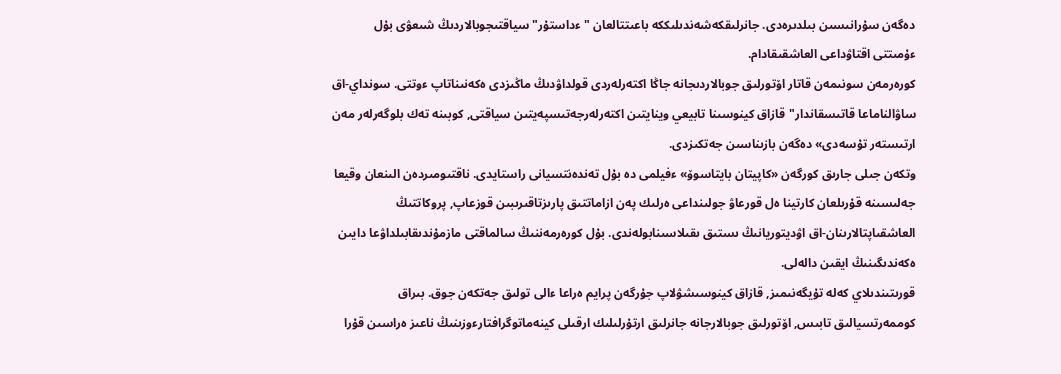دەگەن سۇرانىسىن بىلدىرەدى. جانرلىقكەشەندىلىككە باعىتتالعان "ءداستۇر" سياقتىجوبالاردىڭ شىعۋى بۇل ءۇمىتتى اقتاۋداعى العاشقىقادام.
كورەرمەن سونىمەن قاتار اۆتورلىق جوبالاردىجانە جاڭا اكتەرلەردى قولداۋدىڭ ماڭىزدى ەكەنىناتاپ ءوتتى. سونداي-اق ساۋالناماعا قاتىسقاندار"قازاق كينوسىنا تابيعي وينايتىن اكتەرلەرجەتىسپەيتىن سياقتى, كوبىنە تەك بلوگەرلەر مەن ارتىستەر تۇسەدى» دەگەن بازىناسىن جەتكىزدى.
وتكەن جىلى جارىق كورگەن «كاپيتان بايتاسوۆ» ءفيلمى دە بۇل تەندەنتسيانى راستايدى. ناقتىومىردەن الىنعان وقيعا جەلىسىنە قۇرىلعان كارتينا ەل قورعاۋ جولىنداعى ەرلىك پەن ازاماتتىق پارىزتاقىرىبىن قوزعاپ, پروكاتتىڭ العاشقىاپتالارىنان-اق اۋديتوريانىڭ ىستىق ىقىلاسىنابولەندى. بۇل كورەرمەننىڭ سالماقتى مازمۇندىقابىلداۋعا دايىن ەكەندىگىنىڭ ايقىن دالەلى.
قورىتىندىلاي كەلە تۇيگەنىمىز, قازاق كينوسىشۋلاپ جۇرگەن پرايم ەراعا ءالى تولىق جەتكەن جوق. بىراق كوممەرتسيالىق تابىس, اۆتورلىق جوبالارجانە جانرلىق ارتۇرلىلىك ارقىلى كينەماتوگرافتارءوزىنىڭ ناعىز ەراسىن قۇرا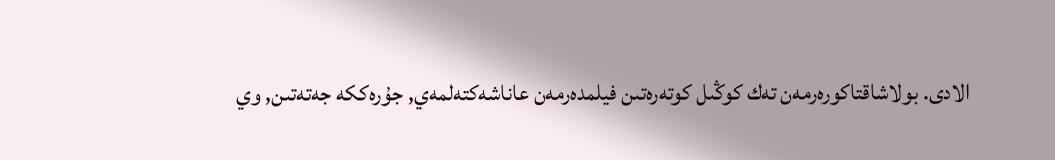الادى. بولاشاقتاكورەرمەن تەك كوڭىل كوتەرەتىن فيلمدەرمەن عاناشەكتەلمەي, جۇرەككە جەتەتىن, وي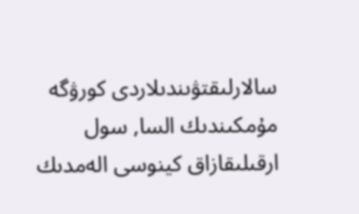سالارلىقتۋىندىلاردى كورۋگە مۇمكىندىك السا, سول ارقىلىقازاق كينوسى الەمدىك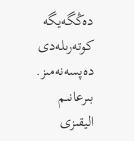دەڭگەيگە كوتەرىلەدى دەپسەنەمىز.
بىرعانىم اليقىزى